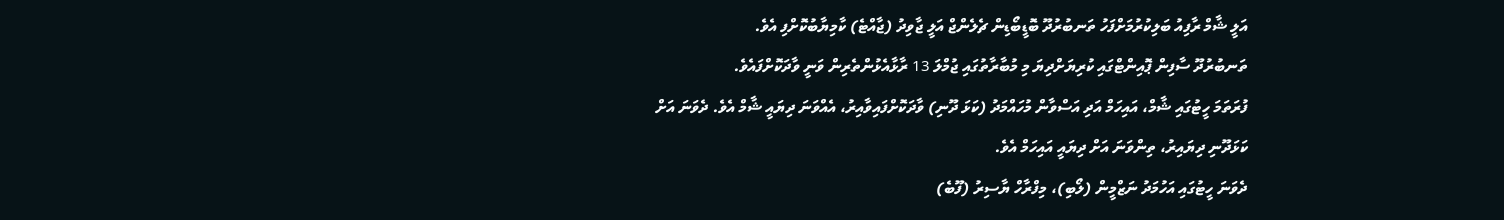އަލީ ޝާމް ރާފިއު ބަލިކުރުމަށްފަހު ތަނބުރުދޫ ބޮޑީބޯޑިން ޗެލެންޖް އަލީ ޖާވިދު (ޖާއްޓެ) ކާމިޔާބުކޮށްފި އެވެ.
ތަނބުރުދޫ ސާފިން ޕޮއިންޓްގައި ކުރިޔަށްދިޔަ މި މުބާރާތުގައި ޖުމްލަ 13 ރާޅާއެޅުންތެރިން ވަނީ ވާދަކޮށްފައެވެ.
ފުރަތަމަ ހީޓުގައި ޝާމް، އައިހަމް އަދި އަސްވާން މުހައްމަދު (ކަޅަ ދޫނި) ވާދަކޮށްފައިވާއިރު، އެއްވަނަ ދިޔައީ ޝާމް އެވެ. ދެވަނަ އަށް ކަޅަދޫނި ދިޔައިރު، ތިންވަނަ އަށް ދިޔައީ އައިހަމް އެވެ.
ދެވަނަ ހީޓުގައި އަހުމަދު ނަޒްމީން (ލޯބި)، މިފްރާހް ޔާސިރު (ފޫބެ)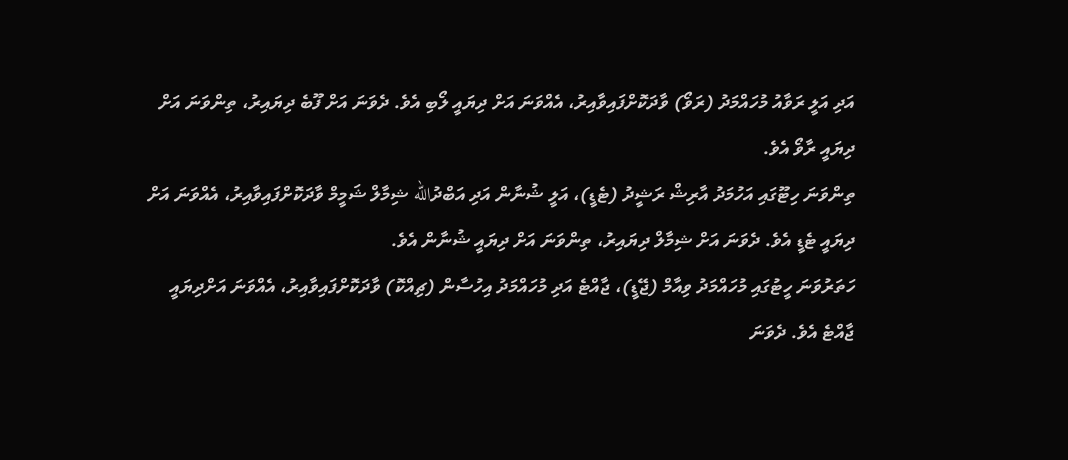އަދި އަލީ ރަވާއު މުހައްމަދު (ރަވޯ) ވާދަކޮށްފައިވާއިރު، އެއްވަނަ އަށް ދިޔައީ ލޯބި އެވެ. ދެވަނަ އަށް ފޫބެ ދިޔައިރު، ތިންވަނަ އަށް ދިޔައީ ރާވޯ އެވެ.
ތިންވަނަ ހިޓޫގައި އަހުމަދު އާރިޝް ރަޝީދު (ޓެޑީ)، އަލީ ޝުނާން އަދި އަބްދުالله ޝިމާލް ޝަމީމް ވާދަކޮށްފައިވާއިރު، އެއްވަނަ އަށް ދިޔައީ ޓެޑީ އެވެ. ދެވަނަ އަށް ޝިމާލް ދިޔައިރު، ތިންވަނަ އަށް ދިޔައީ ޝުނާން އެވެ.
ހަތަރުވަނަ ހީޓުގައި މުހައްމަދު ވިއާމް (ޖޭޑީ)، ޖާއްޓެ އަދި މުހައްމަދު އިހުސާން (ޗިއްކޮ) ވާދަކޮށްފައިވާއިރު، އެއްވަނަ އަށްދިޔައީ ޖާއްޓެ އެވެ. ދެވަނަ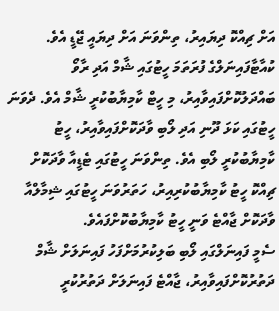އަށް ޗިއްކޮ ދިޔައިރު، ތިންވަނަ އަށް ދިޔައީ ޖޭޑީ އެވެ.
ކުއާޓާފައިނަލްގެ ފުރަތަމަ ހީޓުގައި ޝާމް އަދި ރާވޯ ބައްދަލުކޮށްފައިވާއިރު، މި ހީޓް ކާމިޔާބުކުރީ ޝާމް އެވެ. ދެވަނަ ހީޓުގައި ކަޅަ ދޫނި އަދި ލޯބި ވާދަކޮށްފައިވާއިރު، ހީޓު ކާމިޔާބުކުރީ ލޯބި އެވެ. ތިންވަނަ ހީޓުގައި ޓެޑީއާ ވާދަކޮށް ޗިއްކޮ ހީޓު ކާމިޔާބުކުރިއިރު، ހަތަރުވަނަ ހީޓުގައި ޝިމާލްއާ ވާދަކޮށް ޖާއްޓެ ވަނީ ހީޓު ކާމިޔާބުކޮށްފައެވެ.
ސެމީ ފައިނަލްގައި ލޯބި ބަލިކުރުމަށްފަހު ފައިނަލަށް ޝާމް ދަތުރުކޮށްފައިވާއިރު، ޖާއްޓެ ފައިނަލަށް ދަތުރުކުރީ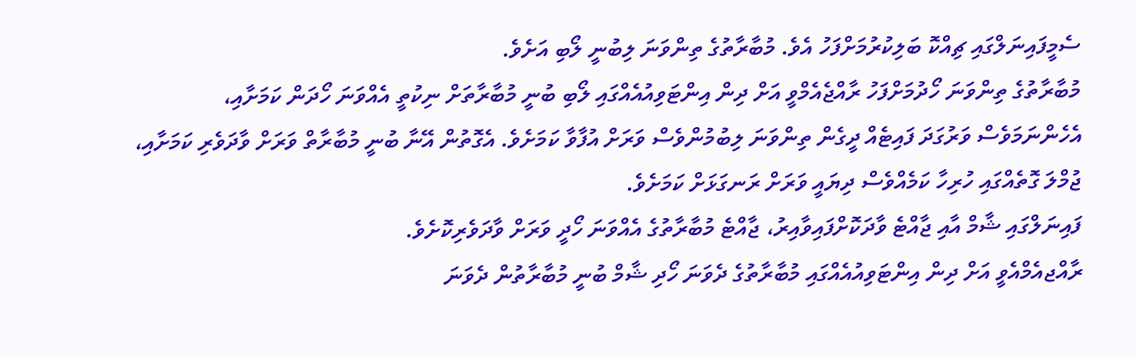ސެމީފައިނަލްގައި ޗިއްކޮ ބަލިކުރުމަށްފަހު އެވެ. މުބާރާތުގެ ތިންވަނަ ލިބުނީ ލޯބި އަށެވެ.
މުބާރާތުގެ ތިންވަނަ ހޯދުމަށްފަހު ރާއްޖެއެމްވީ އަށް ދިން އިންޓަވިއުއެއްގައި ލޯބި ބުނީ މުބާރާތަށް ނިކުތީ އެއްވަނަ ހޯދަން ކަމަށާއި، އެހެންނަމަވެސް ވަރުގަދަ ފައިޓެއް ދީގެން ތިންވަނަ ލިބުމުންވެސް ވަރަށް އުފާވާ ކަމަށެވެ. އެގޮތުން އޭނާ ބުނީ މުބާރާތް ވަރަށް ވާދަވެރި ކަމަށާއި، ޖުމްލަ ގޮތެއްގައި ހުރިހާ ކަމެއްވެސް ދިޔައީ ވަރަށް ރަނގަޅަށް ކަމަށެވެ.
ފައިނަލްގައި ޝާމް އާއި ޖާއްޓެ ވާދަކޮށްފައިވާއިރު، ޖާއްޓެ މުބާރާތުގެ އެއްވަނަ ހޯދީ ވަރަށް ވާދަވެރިކޮށެވެ.
ރާއްޖއެމްއެވީ އަށް ދިން އިންޓަވިއުއެއްގައި މުބާރާތުގެ ދެވަނަ ހޯދި ޝާމް ބުނީ މުބާރާތުން ދެވަނަ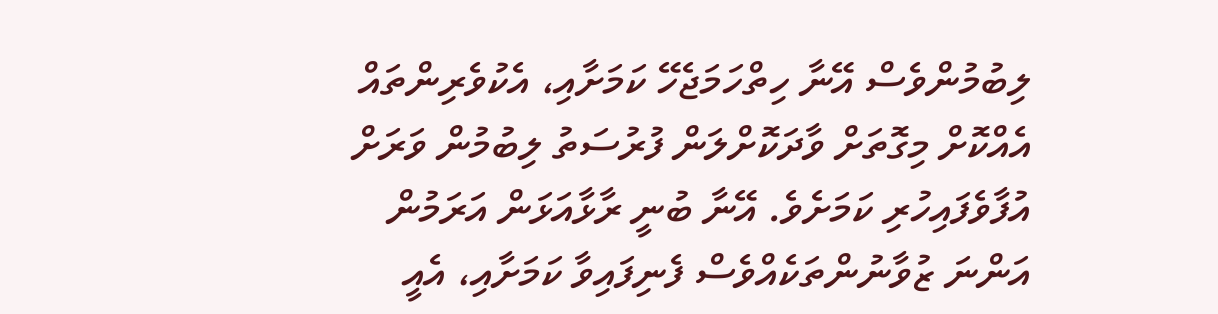ލިބުމުންވެސް އޭނާ ހިތްހަމަޖެހޭ ކަމަށާއި، އެކުވެރިންތައް އެއްކޮށް މިގޮތަށް ވާދަކޮށްލަން ފުރުސަތު ލިބުމުން ވަރަށް އުފާވެފައިހުރި ކަމަށެވެ. އޭނާ ބުނީ ރާޅާއަޅަން އަރަމުން އަންނަ ޒުވާނުންތަކެއްވެސް ފެނިފައިވާ ކަމަށާއި، އެއީ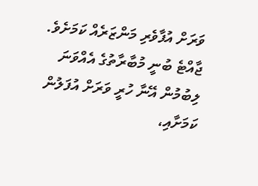ވަރަށް އުފާވެރި މަންޒަރެއް ކަމަށެވެ.
ޖާއްޓެ ބުނީ މުބާރާތުގެ އެއްވަނަ ލިބުމުން އޭނާ ހުރީ ވަރަށް އުފަލުން ކަމަށާއި،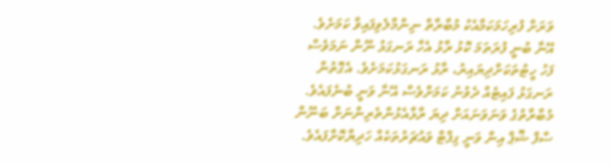ވަރަށް ފުރިހަމަކަމާއެކު މުބާރާތް ނިންމާލެވިފައިވާ ކަމަށެވެ. އޭނާ ބުނީ ފުރަތަމަ ކޮޅު ރާޅު އެހާ ރަނގަޅު ނޫން ނަމަވެސް ފަހު ހީޓުތަކަށްދިޔައިރު، ރާޅު ރަނގަޅުކަމަށެވެ. އެގޮތުން ރަނގަޅު ފައިޓެއް ދެވުނު ކަމަށްވެސް އޭނާ ވަނީ ބުނެފައެވެ.
މުބާރާތުގެ ވަނަވަނައަށް ދިޔަ ރާޅާއެޅުންތެރިންނަށް ބަނޫން ސާފް ޝޮޕް އިން ވަނީ ގިފްޓް ވައުޗަރުތަކެއް ހަދިޔާކޮށްފައެވެ.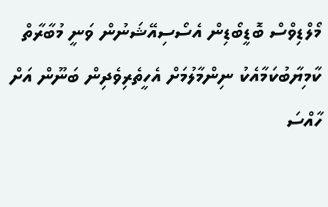މޯލްޑިވްސް ބޮޑީބޯޑިން އެސޯސިއޭޝަނުން ވަނީ މުބާރާތް ކާމިޔާބުކަމާއެކު ނިންމާލުމަށް އެހީތެރިވެދިން ބަނޫން އަށް ހާއްސަ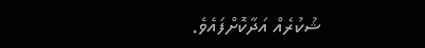ޝުކުރެއް އަދާކޮށްފައެވެ.